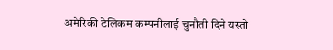अमेरिकी टेलिकम कम्पनीलाई चुनौती दिने यस्तो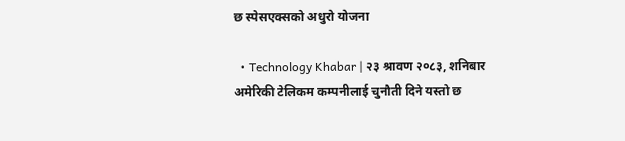छ स्पेसएक्सको अधुरो योजना

  • Technology Khabar | २३ श्रावण २०८३, शनिबार
अमेरिकी टेलिकम कम्पनीलाई चुनौती दिने यस्तो छ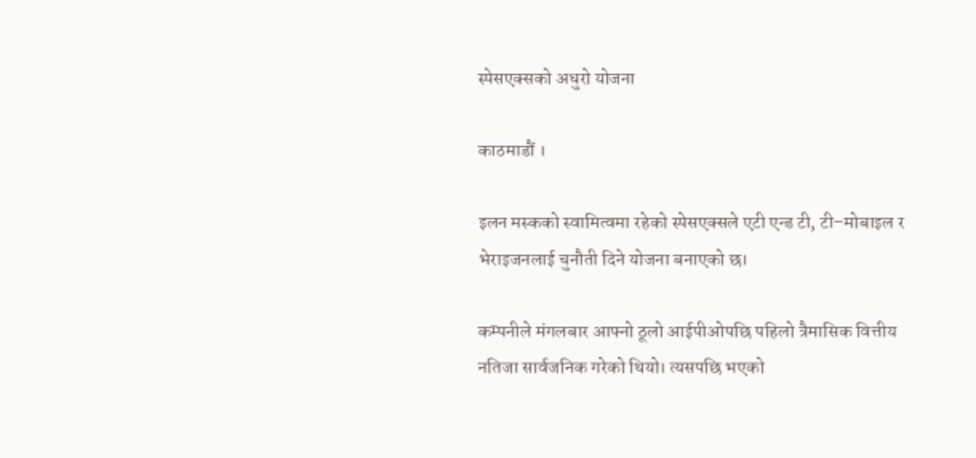स्पेसएक्सको अधुरो योजना

काठमाडौं ।

इलन मस्कको स्वामित्वमा रहेको स्पेसएक्सले एटी एन्ड टी, टी–मोबाइल र भेराइजनलाई चुनौती दिने योजना बनाएको छ।

कम्पनीले मंगलबार आफ्नो ठूलो आईपीओपछि पहिलो त्रैमासिक वित्तीय नतिजा सार्वजनिक गरेको थियो। त्यसपछि भएको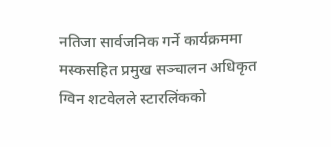नतिजा सार्वजनिक गर्ने कार्यक्रममा मस्कसहित प्रमुख सञ्चालन अधिकृत ग्विन शटवेलले स्टारलिंकको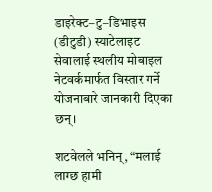डाइरेक्ट–टु–डिभाइस (डीटुडी) स्याटेलाइट सेवालाई स्थलीय मोबाइल नेटवर्कमार्फत विस्तार गर्ने योजनाबारे जानकारी दिएका छन्।

शटवेलले भनिन्, “मलाई लाग्छ हामी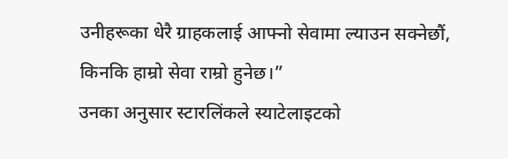उनीहरूका धेरै ग्राहकलाई आफ्नो सेवामा ल्याउन सक्नेछौं, किनकि हाम्रो सेवा राम्रो हुनेछ।”
उनका अनुसार स्टारलिंकले स्याटेलाइटको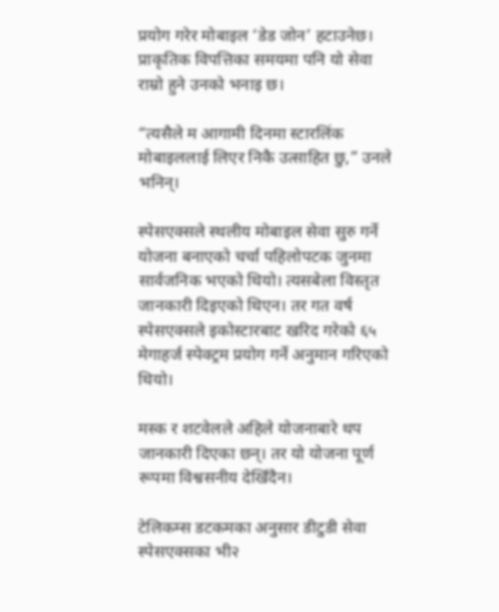प्रयोग गरेर मोबाइल ‘डेड जोन’ हटाउनेछ। प्राकृतिक विपत्तिका समयमा पनि यो सेवा राम्रो हुने उनको भनाइ छ।

“त्यसैले म आगामी दिनमा स्टारलिंक मोबाइललाई लिएर निकै उत्साहित छु,” उनले भनिन्।

स्पेसएक्सले स्थलीय मोबाइल सेवा सुरु गर्ने योजना बनाएको चर्चा पहिलोपटक जुनमा सार्वजनिक भएको थियो। त्यसबेला विस्तृत जानकारी दिइएको थिएन। तर गत वर्ष स्पेसएक्सले इकोस्टारबाट खरिद गरेको ६५ मेगाहर्ज स्पेक्ट्रम प्रयोग गर्ने अनुमान गरिएको थियो।

मस्क र शटवेलले अहिले योजनाबारे थप जानकारी दिएका छन्। तर यो योजना पूर्ण रूपमा विश्वसनीय देखिँदैन।

टेलिकम्स डटकमका अनुसार डीटुडी सेवा स्पेसएक्सका भी२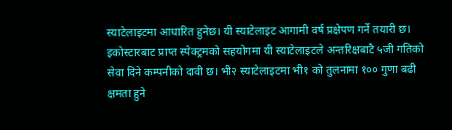स्याटेलाइटमा आधारित हुनेछ। यी स्याटेलाइट आगामी वर्ष प्रक्षेपण गर्ने तयारी छ। इकोस्टारबाट प्राप्त स्पेक्ट्रमको सहयोगमा यी स्याटेलाइटले अन्तरिक्षबाटै ५जी गतिको सेवा दिने कम्पनीको दावी छ। भी२ स्याटेलाइटमा भी१ को तुलनामा १०० गुणा बढी क्षमता हुने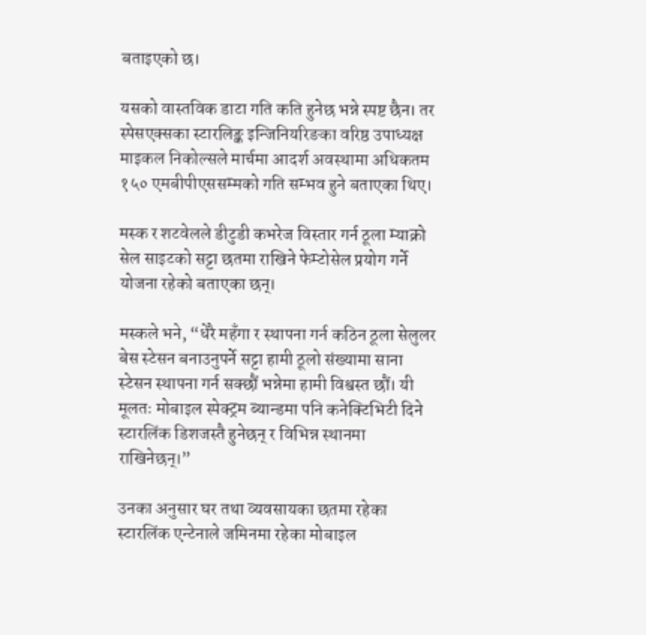बताइएको छ।

यसको वास्तविक डाटा गति कति हुनेछ भन्ने स्पष्ट छैन। तर स्पेसएक्सका स्टारलिङ्क इन्जिनियरिङका वरिष्ठ उपाध्यक्ष माइकल निकोल्सले मार्चमा आदर्श अवस्थामा अधिकतम १५० एमबीपीएससम्मको गति सम्भव हुने बताएका थिए।

मस्क र शटवेलले डीटुडी कभरेज विस्तार गर्न ठूला म्याक्रो सेल साइटको सट्टा छतमा राखिने फेम्टोसेल प्रयोग गर्ने योजना रहेको बताएका छन्।

मस्कले भने, “धेरै महँगा र स्थापना गर्न कठिन ठूला सेलुलर बेस स्टेसन बनाउनुपर्ने सट्टा हामी ठूलो संख्यामा साना स्टेसन स्थापना गर्न सक्छौं भन्नेमा हामी विश्वस्त छौं। यी मूलतः मोबाइल स्पेक्ट्रम ब्यान्डमा पनि कनेक्टिभिटी दिने स्टारलिंक डिशजस्तै हुनेछन् र विभिन्न स्थानमा राखिनेछन्।”

उनका अनुसार घर तथा व्यवसायका छतमा रहेका स्टारलिंक एन्टेनाले जमिनमा रहेका मोबाइल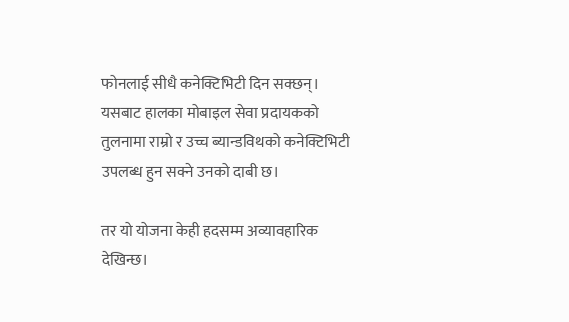फोनलाई सीधै कनेक्टिभिटी दिन सक्छन्। यसबाट हालका मोबाइल सेवा प्रदायकको तुलनामा राम्रो र उच्च ब्यान्डविथको कनेक्टिभिटी उपलब्ध हुन सक्ने उनको दाबी छ।

तर यो योजना केही हदसम्म अव्यावहारिक देखिन्छ।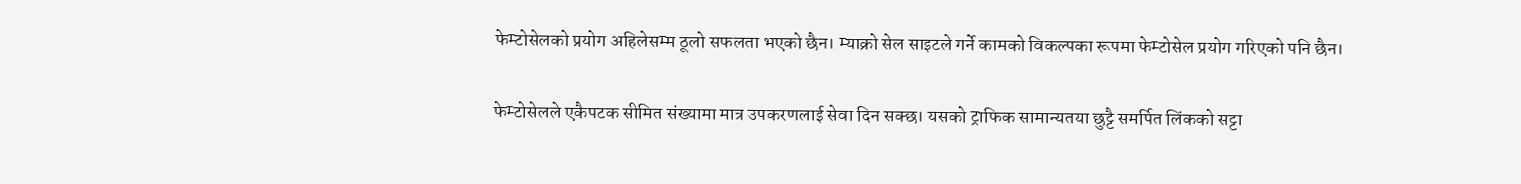फेम्टोसेलको प्रयोग अहिलेसम्म ठूलो सफलता भएको छैन। म्याक्रो सेल साइटले गर्ने कामको विकल्पका रूपमा फेम्टोसेल प्रयोग गरिएको पनि छैन।

फेम्टोसेलले एकैपटक सीमित संख्यामा मात्र उपकरणलाई सेवा दिन सक्छ। यसको ट्राफिक सामान्यतया छुट्टै समर्पित लिंकको सट्टा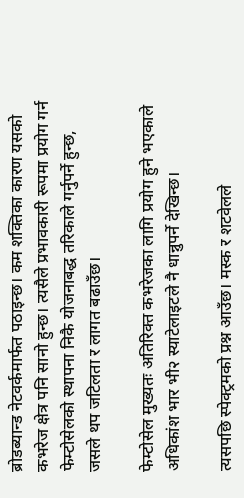ब्रोडब्यान्ड नेटवर्कमार्फत पठाइन्छ। कम शक्तिका कारण यसको कभरेज क्षेत्र पनि सानो हुन्छ। त्यसैले प्रभावकारी रूपमा प्रयोग गर्न फेम्टोसेलको स्थापना निकै योजनाबद्ध तरिकाले गर्नुपर्ने हुन्छ, जसले थप जटिलता र लागत बढाउँछ।

फेम्टोसेल मुख्यतः अतिरिक्त कभरेजका लागि प्रयोग हुने भएकाले अधिकांश भार भी२ स्याटेलाइटले नै धान्नुपर्ने देखिन्छ।

त्यसपछि स्पेक्ट्रमको प्रश्न आउँछ। मस्क र शटवेलले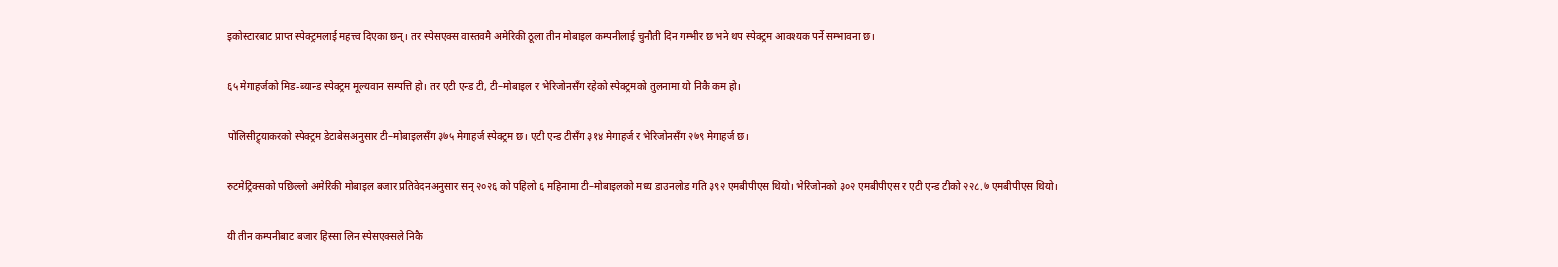इकोस्टारबाट प्राप्त स्पेक्ट्रमलाई महत्त्व दिएका छन्। तर स्पेसएक्स वास्तवमै अमेरिकी ठूला तीन मोबाइल कम्पनीलाई चुनौती दिन गम्भीर छ भने थप स्पेक्ट्रम आवश्यक पर्ने सम्भावना छ।

६५ मेगाहर्जको मिड-ब्यान्ड स्पेक्ट्रम मूल्यवान सम्पत्ति हो। तर एटी एन्ड टी, टी–मोबाइल र भेरिजोनसँग रहेको स्पेक्ट्रमको तुलनामा यो निकै कम हो।

पोलिसीट्र्याकरको स्पेक्ट्रम डेटाबेसअनुसार टी–मोबाइलसँग ३७५ मेगाहर्ज स्पेक्ट्रम छ। एटी एन्ड टीसँग ३१४ मेगाहर्ज र भेरिजोनसँग २७९ मेगाहर्ज छ।

रुटमेट्रिक्सको पछिल्लो अमेरिकी मोबाइल बजार प्रतिवेदनअनुसार सन् २०२६ को पहिलो ६ महिनामा टी–मोबाइलको मध्य डाउनलोड गति ३९२ एमबीपीएस थियो। भेरिजोनको ३०२ एमबीपीएस र एटी एन्ड टीको २२८.७ एमबीपीएस थियो।

यी तीन कम्पनीबाट बजार हिस्सा लिन स्पेसएक्सले निकै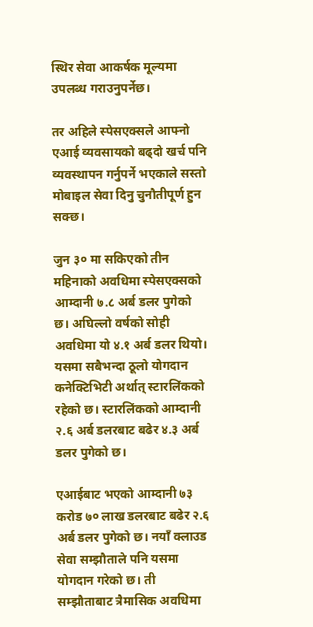स्थिर सेवा आकर्षक मूल्यमा उपलब्ध गराउनुपर्नेछ।

तर अहिले स्पेसएक्सले आफ्नो एआई व्यवसायको बढ्दो खर्च पनि व्यवस्थापन गर्नुपर्ने भएकाले सस्तो मोबाइल सेवा दिनु चुनौतीपूर्ण हुन सक्छ।

जुन ३० मा सकिएको तीन महिनाको अवधिमा स्पेसएक्सको आम्दानी ७.८ अर्ब डलर पुगेको छ। अघिल्लो वर्षको सोही अवधिमा यो ४.१ अर्ब डलर थियो। यसमा सबैभन्दा ठूलो योगदान कनेक्टिभिटी अर्थात् स्टारलिंकको रहेको छ। स्टारलिंकको आम्दानी २.६ अर्ब डलरबाट बढेर ४.३ अर्ब डलर पुगेको छ।

एआईबाट भएको आम्दानी ७३ करोड ७० लाख डलरबाट बढेर २.६ अर्ब डलर पुगेको छ। नयाँ क्लाउड सेवा सम्झौताले पनि यसमा योगदान गरेको छ। ती सम्झौताबाट त्रैमासिक अवधिमा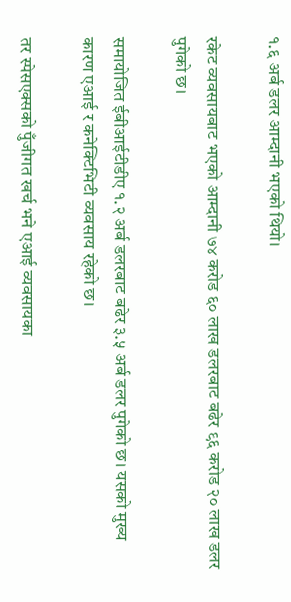१.६ अर्ब डलर आम्दानी भएको थियो।

रकेट व्यवसायबाट भएको आम्दानी ७४ करोड ६० लाख डलरबाट बढेर ९६ करोड २० लाख डलर पुगेको छ।

समायोजित ईबीआईटीडीए १.२ अर्ब डलरबाट बढेर ३.५ अर्ब डलर पुगेको छ। यसको मुख्य कारण एआई र कनेक्टिभिटी व्यवसाय रहेको छ।

तर स्पेसएक्सको पुँजीगत खर्च भने एआई व्यवसायका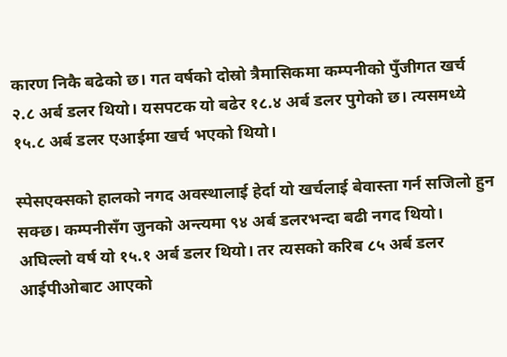कारण निकै बढेको छ। गत वर्षको दोस्रो त्रैमासिकमा कम्पनीको पुँजीगत खर्च २.८ अर्ब डलर थियो। यसपटक यो बढेर १८.४ अर्ब डलर पुगेको छ। त्यसमध्ये १५.८ अर्ब डलर एआईमा खर्च भएको थियो।

स्पेसएक्सको हालको नगद अवस्थालाई हेर्दा यो खर्चलाई बेवास्ता गर्न सजिलो हुन सक्छ। कम्पनीसँग जुनको अन्त्यमा ९४ अर्ब डलरभन्दा बढी नगद थियो। अघिल्लो वर्ष यो १५.१ अर्ब डलर थियो। तर त्यसको करिब ८५ अर्ब डलर आईपीओबाट आएको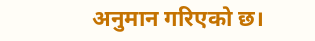अनुमान गरिएको छ।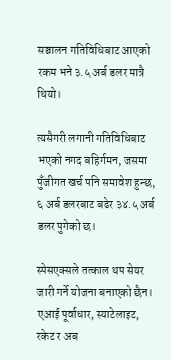सञ्चालन गतिविधिबाट आएको रकम भने ३.५ अर्ब डलर मात्रै थियो।

त्यसैगरी लगानी गतिविधिबाट भएको नगद बहिर्गमन, जसमा पुँजीगत खर्च पनि समावेश हुन्छ, ६ अर्ब डलरबाट बढेर ३४.५ अर्ब डलर पुगेको छ।

स्पेसएक्सले तत्काल थप सेयर जारी गर्ने योजना बनाएको छैन। एआई पूर्वाधार, स्याटेलाइट, रकेट र अब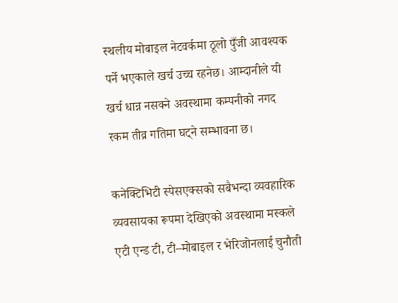स्थलीय मोबाइल नेटवर्कमा ठूलो पुँजी आवश्यक पर्ने भएकाले खर्च उच्च रहनेछ। आम्दानीले यी खर्च धान्न नसक्ने अवस्थामा कम्पनीको नगद रकम तीव्र गतिमा घट्ने सम्भावना छ।

कनेक्टिभिटी स्पेसएक्सको सबैभन्दा व्यवहारिक व्यवसायका रूपमा देखिएको अवस्थामा मस्कले एटी एन्ड टी, टी–मोबाइल र भेरिजोनलाई चुनौती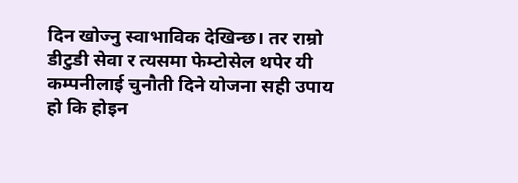दिन खोज्नु स्वाभाविक देखिन्छ। तर राम्रो डीटुडी सेवा र त्यसमा फेम्टोसेल थपेर यी कम्पनीलाई चुनौती दिने योजना सही उपाय हो कि होइन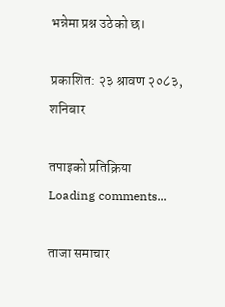भन्नेमा प्रश्न उठेको छ।

प्रकाशित: २३ श्रावण २०८३, शनिबार

तपाइको प्रतिक्रिया
Loading comments...

ताजा समाचार